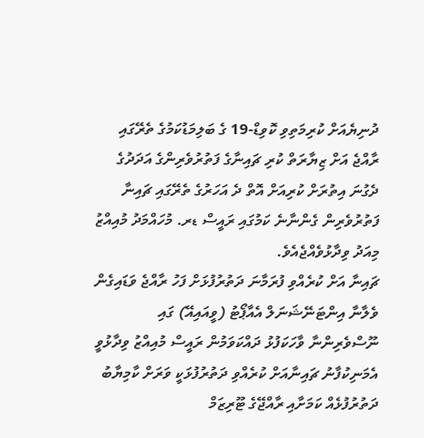ދުނިޔެއަށް ކުރިމަތިވި ކޮވިޑް-19 ގެ ބަލިމަޑުކަމުގެ ތެރޭގައި ރާއްޖެ އަށް ޒިޔާރަތް ކުރި ޗައިނާގެ ފަތުރުވެރިންގެ އަދަދުގެ ދެގުނަ އިތުރަށް ކުރިއަށް އޮތް ދެ އަހަރުގެ ތެރޭގައި ޗައިނާ ފަތުރުވެރިން ގެންނާނެ ކަމުގައި ރައީސް ޑރ. މުހައްމަދު މުއިއްޒު މިއަދު ވިދާޅުވެއްޖެއެވެ.
ޗައިނާ އަށް ކުރެއްވި ފުރަމާނަ ދަތުރުފުޅަށް ފަހު ރާއްޖެ ވަޑައިގެން ވެލާނާ އިންޓަނޭޝަނަލް އެއާޕޯޓު (ވީއައިއޭ) ގައި ނޫސްވެރިންނާ ވާހަކަފުޅު ދައްކަވަމުން ރައީސް މުއިއްޒު ވިދާޅުވީ އެމަނިކުފާނު ޗައިނާއަށް ކުރެއްވި ދަތުރުފުޅަކީ ވަރަށް ކާމިޔާބު ދަތުރުފުޅެއް ކަމަށާއި ރާއްޖޭގެ ޓޫރިޒަމް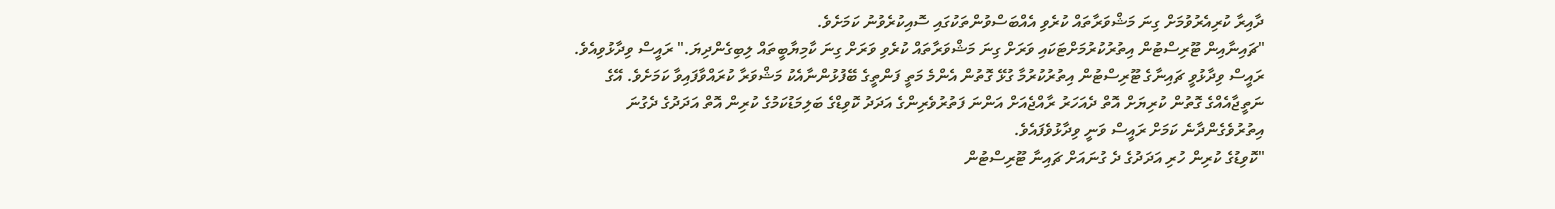ދާއިރާ ކުރިއެރުވުމަށް ގިނަ މަޝްވަރާތައް ކުރެވި އެއްބަސްވުންތަކުގައި ސޮއިކުރެވުނު ކަމަށެވެ.
"ޗައިނާއިން ޓޫރިސްޓުން އިތުރުކުރުމަށްޓަކައި ވަރަށް ގިނަ މަޝްވަރާތައް ކުރެވި ވަރަށް ގިނަ ކާމިޔާބީތައް ލިބިގެންދިޔަ." ރައީސް ވިދާޅުވިއެވެ.
ރައީސް ވިދާޅުވީ ޗައިނާގެ ޓޫރިސްޓުން އިތުރުކުރުމާ ގުޅޭ ގޮތުން އެންމެ މަތީ ފަންތީގެ ބޭފުޅުންނާއެކު މަޝްވަރާ ކުރައްވާފައިވާ ކަމަށެވެ. އޭގެ ނަތީޖާއެއްގެ ގޮތުން ކުރިޔަށް އޮތް ދެއަހަރު ރާއްޖެއަށް އަންނަ ފަތުރުވެރިންގެ އަދަދު ކޮވިޑްގެ ބަލިމަޑުކަމުގެ ކުރިން އޮތް އަދަދުގެ ދެގުނަ އިތުރުވެގެންދާނެ ކަމަށް ރައީސް ވަނީ ވިދާޅުވެފައެވެ.
"ކޮވިޑުގެ ކުރިން ހުރި އަދަދުގެ ދެ ގުނައަށް ޗައިނާ ޓޫރިސްޓުން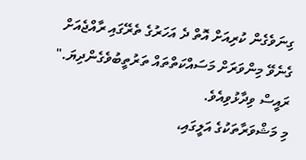ގިނަވެގެން ކުރިއަށް އޮތް ދެ އަހަރުގެ ތެރޭގައި ރާއްޖެއަށް ގެނެވޭ މިންވަރަށް މަސައްކަތްތައް ތަރުތީބުވެގެންދިޔަ." ރައީސް ވިދާޅުވިއެވެ.
މި މަޝްވަރާތަކުގެ އަލީގައި،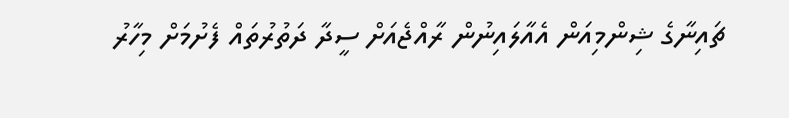ޗައިނާގެ ޝިންމިއަން އެއާލައިނުން ރާއްޖެއަށް ސީދާ ދަތުރުތައް ފެށުމަށް މިހާރު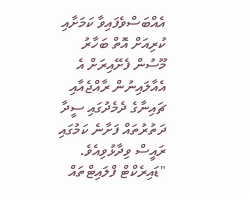އެއްބަސްވެފައިވާ ކަމަށާއި ކުރިއަށް އޮތް ބަހާރު މޫސުން ފެށޭއިރަށް އެ އެއާލައިނުން ރާއްޖެއާއި ޗައިނާގެ ދެމެދުގައި ސީދާ ދަތުރުތައް ފަށާނެ ކަމުގައި ރައީސް ވިދާޅުވިއެވެ.
"ޑައިރެކްޓް ފްލައިޓްތައް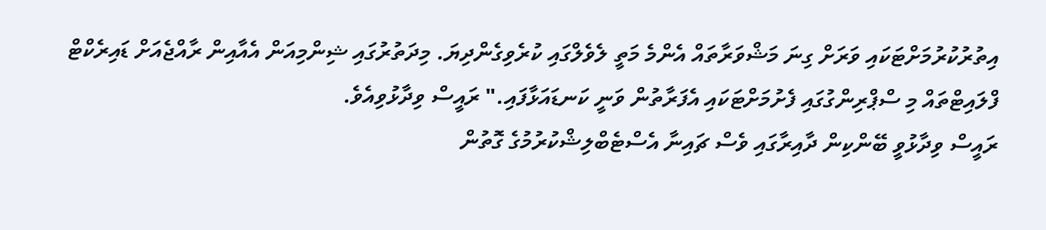އިތުރުކުރުމަށްޓަކައި ވަރަށް ގިނަ މަޝްވަރާތައް އެންމެ މަތީ ލެވެލްގައި ކުރެވިގެންދިޔަ. މިދަތުރުގައި ޝިންމިއަން އެއާއިން ރާއްޖެއަށް ޑައިރެކްޓް ފްލައިޓްތައް މި ސްޕްރިންގުގައި ފެށުމަށްޓަކައި އެފަރާތުން ވަނީ ކަނޑައަޅާފައި." ރައީސް ވިދާޅުވިއެވެ.
ރައީސް ވިދާޅުވީ ބޭންކިން ދާއިރާގައި ވެސް ޗައިނާ އެސްޓެބްލިޝްކުރުމުގެ ގޮތުން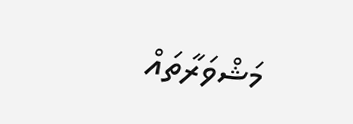މަޝްވަރާތައް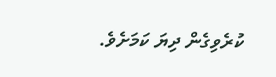ކުރެވިގެން ދިޔަ ކަމަށެވެ.